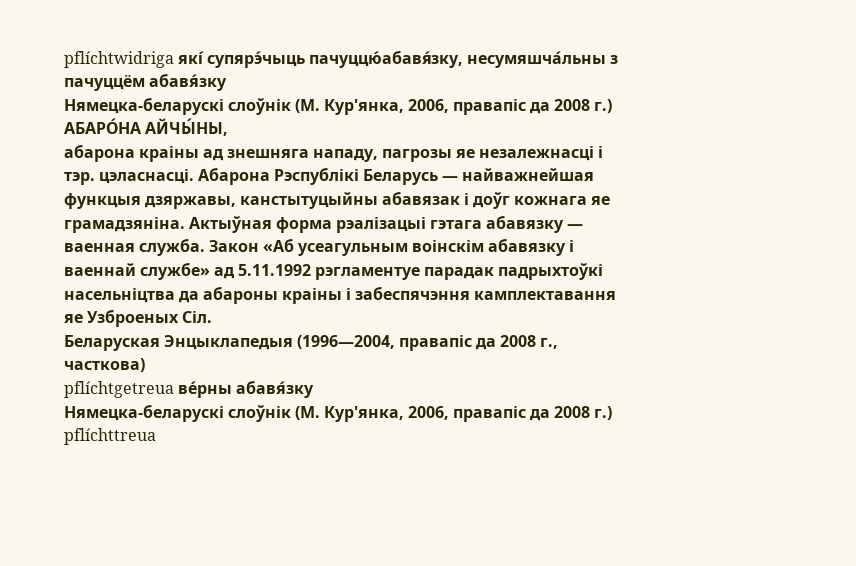pflíchtwidriga які́ супярэ́чыць пачуццю́абавя́зку, несумяшча́льны з пачуццём абавя́зку
Нямецка-беларускі слоўнік (М. Кур'янка, 2006, правапіс да 2008 г.)
АБАРО́НА АЙЧЫ́НЫ,
абарона краіны ад знешняга нападу, пагрозы яе незалежнасці і тэр. цэласнасці. Абарона Рэспублікі Беларусь — найважнейшая функцыя дзяржавы, канстытуцыйны абавязак і доўг кожнага яе грамадзяніна. Актыўная форма рэалізацыі гэтага абавязку — ваенная служба. Закон «Аб усеагульным воінскім абавязку і ваеннай службе» ад 5.11.1992 рэгламентуе парадак падрыхтоўкі насельніцтва да абароны краіны і забеспячэння камплектавання яе Узброеных Сіл.
Беларуская Энцыклапедыя (1996—2004, правапіс да 2008 г., часткова)
pflíchtgetreua ве́рны абавя́зку
Нямецка-беларускі слоўнік (М. Кур'янка, 2006, правапіс да 2008 г.)
pflíchttreua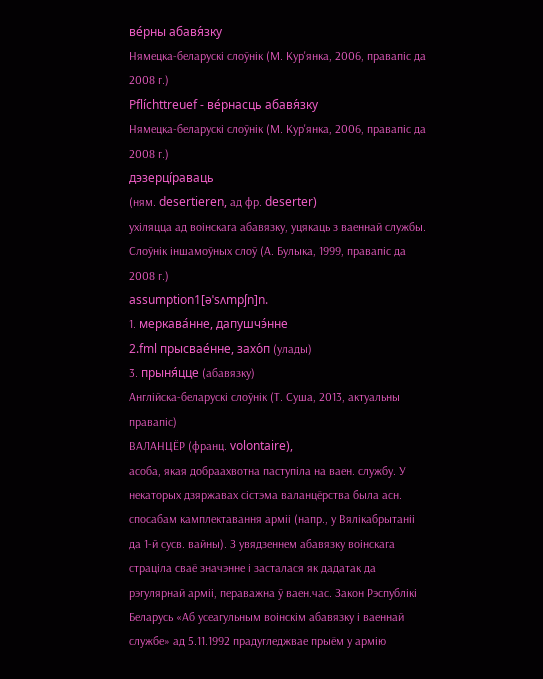ве́рны абавя́зку
Нямецка-беларускі слоўнік (М. Кур'янка, 2006, правапіс да 2008 г.)
Pflíchttreuef - ве́рнасць абавя́зку
Нямецка-беларускі слоўнік (М. Кур'янка, 2006, правапіс да 2008 г.)
дэзерці́раваць
(ням. desertieren, ад фр. deserter)
ухіляцца ад воінскага абавязку, уцякаць з ваеннай службы.
Слоўнік іншамоўных слоў (А. Булыка, 1999, правапіс да 2008 г.)
assumption1[əˈsʌmpʃn]n.
1. меркава́нне, дапушчэ́нне
2.fml прысвае́нне, захо́п (улады)
3. прыня́цце (абавязку)
Англійска-беларускі слоўнік (Т. Суша, 2013, актуальны правапіс)
ВАЛАНЦЁР (франц. volontaire),
асоба, якая добраахвотна паступіла на ваен. службу. У некаторых дзяржавах сістэма валанцёрства была асн. спосабам камплектавання арміі (напр., у Вялікабрытаніі да 1-й сусв. вайны). З увядзеннем абавязку воінскага страціла сваё значэнне і засталася як дадатак да рэгулярнай арміі, пераважна ў ваен.час. Закон Рэспублікі Беларусь «Аб усеагульным воінскім абавязку і ваеннай службе» ад 5.11.1992 прадугледжвае прыём у армію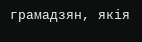грамадзян, якія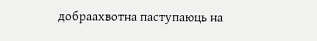добраахвотна паступаюць на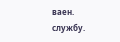ваен. службу.